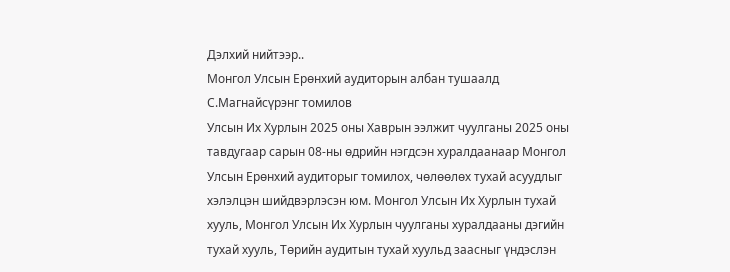Дэлхий нийтээр..
Монгол Улсын Ерөнхий аудиторын албан тушаалд С.Магнайсүрэнг томилов
Улсын Их Хурлын 2025 оны Хаврын ээлжит чуулганы 2025 оны тавдугаар сарын 08-ны өдрийн нэгдсэн хуралдаанаар Монгол Улсын Ерөнхий аудиторыг томилох, чөлөөлөх тухай асуудлыг хэлэлцэн шийдвэрлэсэн юм. Монгол Улсын Их Хурлын тухай хууль, Монгол Улсын Их Хурлын чуулганы хуралдааны дэгийн тухай хууль, Төрийн аудитын тухай хуульд заасныг үндэслэн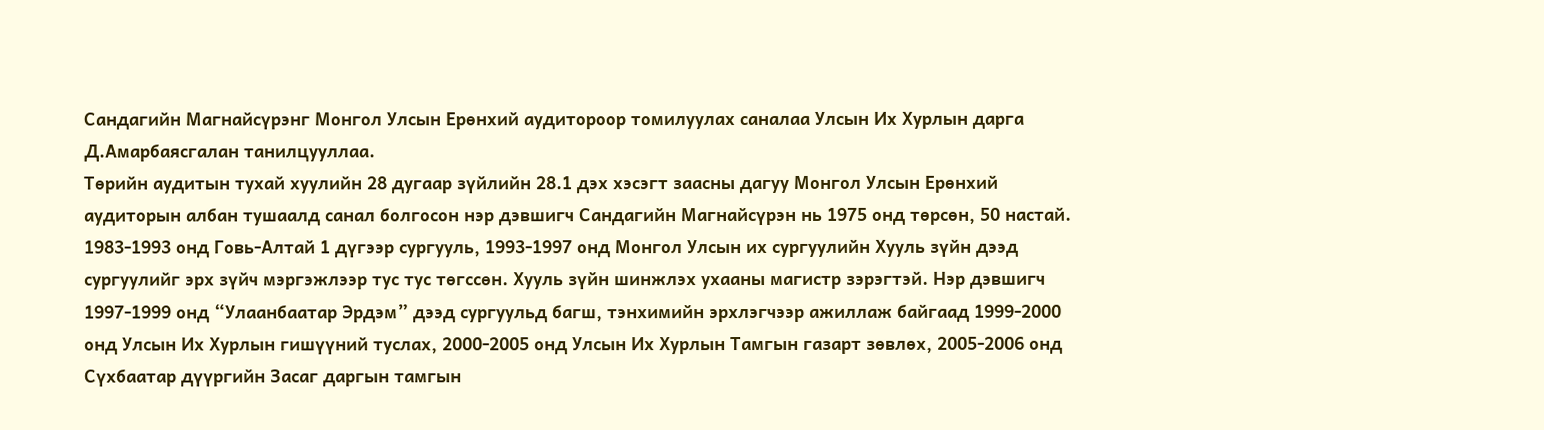Сандагийн Магнайсүрэнг Монгол Улсын Ерөнхий аудитороор томилуулах саналаа Улсын Их Хурлын дарга Д.Амарбаясгалан танилцууллаа.
Төрийн аудитын тухай хуулийн 28 дугаар зүйлийн 28.1 дэх хэсэгт заасны дагуу Монгол Улсын Ерөнхий аудиторын албан тушаалд санал болгосон нэр дэвшигч Сандагийн Магнайсүрэн нь 1975 онд төрсөн, 50 настай. 1983-1993 онд Говь-Алтай 1 дүгээр сургууль, 1993-1997 онд Монгол Улсын их сургуулийн Хууль зүйн дээд сургуулийг эрх зүйч мэргэжлээр тус тус төгссөн. Хууль зүйн шинжлэх ухааны магистр зэрэгтэй. Нэр дэвшигч 1997-1999 онд “Улаанбаатар Эрдэм” дээд сургуульд багш, тэнхимийн эрхлэгчээр ажиллаж байгаад 1999-2000 онд Улсын Их Хурлын гишүүний туслах, 2000-2005 онд Улсын Их Хурлын Тамгын газарт зөвлөх, 2005-2006 онд Сүхбаатар дүүргийн Засаг даргын тамгын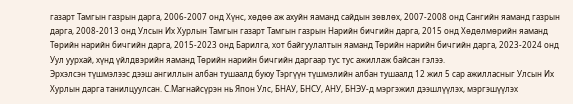газарт Тамгын газрын дарга, 2006-2007 онд Хүнс, хөдөө аж ахуйн яаманд сайдын зөвлөх, 2007-2008 онд Сангийн яаманд газрын дарга, 2008-2013 онд Улсын Их Хурлын Тамгын газарт Тамгын газрын Нарийн бичгийн дарга, 2015 онд Хөдөлмөрийн яаманд Төрийн нарийн бичгийн дарга, 2015-2023 онд Барилга, хот байгуулалтын яаманд Төрийн нарийн бичгийн дарга, 2023-2024 онд Уул уурхай, хүнд үйлдвэрийн яаманд Төрийн нарийн бичгийн даргаар тус тус ажиллаж байсан гэлээ.
Эрхэлсэн түшмэлээс дээш ангиллын албан тушаалд буюу Тэргүүн түшмэлийн албан тушаалд 12 жил 5 сар ажилласныг Улсын Их Хурлын дарга танилцуулсан. С.Магнайсүрэн нь Япон Улс, БНАУ, БНСУ, АНУ, БНЭУ-д мэргэжил дээшлүүлэх, мэргэшүүлэх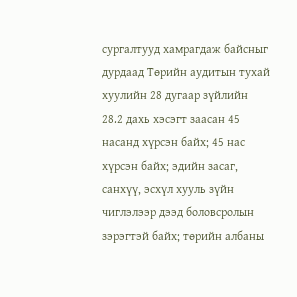сургалтууд хамрагдаж байсныг дурдаад Төрийн аудитын тухай хуулийн 28 дугаар зүйлийн 28.2 дахь хэсэгт заасан 45 насанд хүрсэн байх; 45 нас хүрсэн байх; эдийн засаг, санхүү, эсхүл хууль зүйн чиглэлээр дээд боловсролын зэрэгтэй байх; төрийн албаны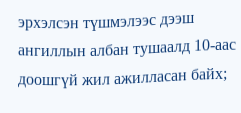эрхэлсэн түшмэлээс дээш ангиллын албан тушаалд 10-аас доошгүй жил ажилласан байх;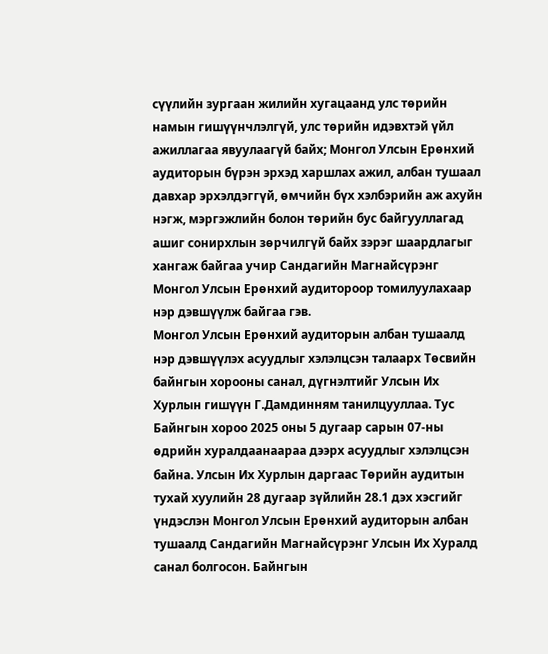сүүлийн зургаан жилийн хугацаанд улс төрийн намын гишүүнчлэлгүй, улс төрийн идэвхтэй үйл ажиллагаа явуулаагүй байх; Монгол Улсын Ерөнхий аудиторын бүрэн эрхэд харшлах ажил, албан тушаал давхар эрхэлдэггүй, өмчийн бүх хэлбэрийн аж ахуйн нэгж, мэргэжлийн болон төрийн бус байгууллагад ашиг сонирхлын зөрчилгүй байх зэрэг шаардлагыг хангаж байгаа учир Сандагийн Магнайсүрэнг Монгол Улсын Ерөнхий аудитороор томилуулахаар нэр дэвшүүлж байгаа гэв.
Монгол Улсын Ерөнхий аудиторын албан тушаалд нэр дэвшүүлэх асуудлыг хэлэлцсэн талаарх Төсвийн байнгын хорооны санал, дүгнэлтийг Улсын Их Хурлын гишүүн Г.Дамдинням танилцууллаа. Тус Байнгын хороо 2025 оны 5 дугаар сарын 07-ны өдрийн хуралдаанаараа дээрх асуудлыг хэлэлцсэн байна. Улсын Их Хурлын даргаас Төрийн аудитын тухай хуулийн 28 дугаар зүйлийн 28.1 дэх хэсгийг үндэслэн Монгол Улсын Ерөнхий аудиторын албан тушаалд Сандагийн Магнайсүрэнг Улсын Их Хуралд санал болгосон. Байнгын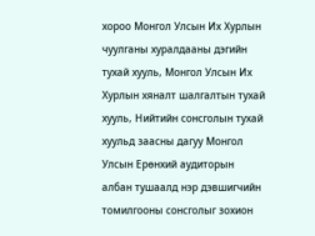хороо Монгол Улсын Их Хурлын чуулганы хуралдааны дэгийн тухай хууль, Монгол Улсын Их Хурлын хяналт шалгалтын тухай хууль, Нийтийн сонсголын тухай хуульд заасны дагуу Монгол Улсын Ерөнхий аудиторын албан тушаалд нэр дэвшигчийн томилгооны сонсголыг зохион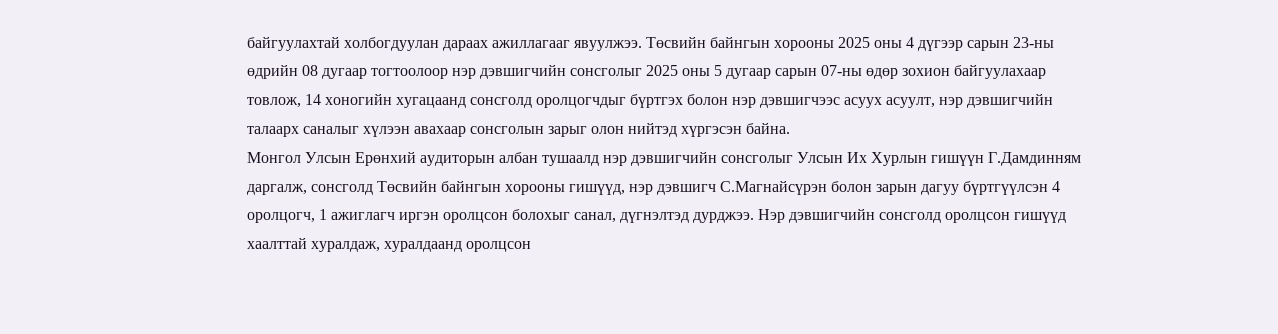байгуулахтай холбогдуулан дараах ажиллагааг явуулжээ. Төсвийн байнгын хорооны 2025 оны 4 дүгээр сарын 23-ны өдрийн 08 дугаар тогтоолоор нэр дэвшигчийн сонсголыг 2025 оны 5 дугаар сарын 07-ны өдөр зохион байгуулахаар товлож, 14 хоногийн хугацаанд сонсголд оролцогчдыг бүртгэх болон нэр дэвшигчээс асуух асуулт, нэр дэвшигчийн талаарх саналыг хүлээн авахаар сонсголын зарыг олон нийтэд хүргэсэн байна.
Монгол Улсын Ерөнхий аудиторын албан тушаалд нэр дэвшигчийн сонсголыг Улсын Их Хурлын гишүүн Г.Дамдинням даргалж, сонсголд Төсвийн байнгын хорооны гишүүд, нэр дэвшигч С.Магнайсүрэн болон зарын дагуу бүртгүүлсэн 4 оролцогч, 1 ажиглагч иргэн оролцсон болохыг санал, дүгнэлтэд дурджээ. Нэр дэвшигчийн сонсголд оролцсон гишүүд хаалттай хуралдаж, хуралдаанд оролцсон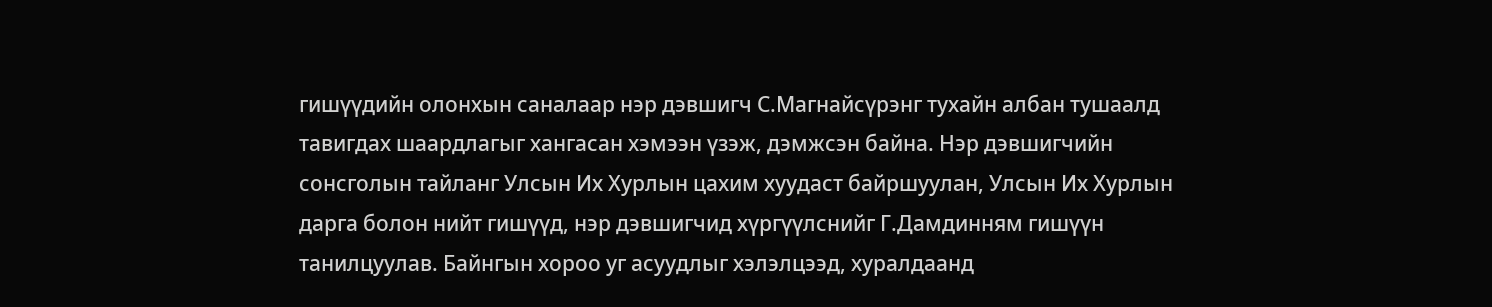гишүүдийн олонхын саналаар нэр дэвшигч С.Магнайсүрэнг тухайн албан тушаалд тавигдах шаардлагыг хангасан хэмээн үзэж, дэмжсэн байна. Нэр дэвшигчийн сонсголын тайланг Улсын Их Хурлын цахим хуудаст байршуулан, Улсын Их Хурлын дарга болон нийт гишүүд, нэр дэвшигчид хүргүүлснийг Г.Дамдинням гишүүн танилцуулав. Байнгын хороо уг асуудлыг хэлэлцээд, хуралдаанд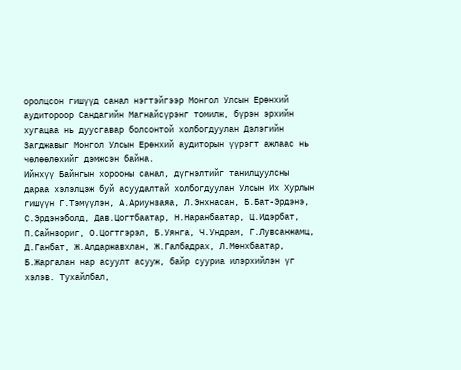оролцсон гишүүд санал нэгтэйгээр Монгол Улсын Ерөнхий аудитороор Сандагийн Магнайсүрэнг томилж, бүрэн эрхийн хугацаа нь дуусгавар болсонтой холбогдуулан Дэлэгийн Загджавыг Монгол Улсын Ерөнхий аудиторын үүрэгт ажлаас нь чөлөөлөхийг дэмжсэн байна.
Ийнхүү Байнгын хорооны санал, дүгнэлтийг танилцуулсны дараа хэлэлцэж буй асуудалтай холбогдуулан Улсын Их Хурлын гишүүн Г.Тэмүүлэн, А.Ариунзаяа, Л.Энхнасан, Б.Бат-Эрдэнэ, С.Эрдэнэболд, Дав.Цогтбаатар, Н.Наранбаатар, Ц.Идэрбат, П.Сайнзориг, О.Цогтгэрэл, Б.Уянга, Ч.Ундрам, Г.Лувсанжамц, Д.Ганбат, Ж.Алдаржавхлан, Ж.Галбадрах, Л.Мөнхбаатар, Б.Жаргалан нар асуулт асууж, байр сууриа илэрхийлэн үг хэлэв. Тухайлбал,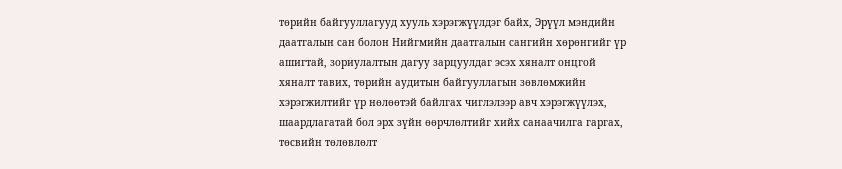төрийн байгууллагууд хууль хэрэгжүүлдэг байх, Эрүүл мэндийн даатгалын сан болон Нийгмийн даатгалын сангийн хөрөнгийг үр ашигтай, зориулалтын дагуу зарцуулдаг эсэх хяналт онцгой хяналт тавих, төрийн аудитын байгууллагын зөвлөмжийн хэрэгжилтийг үр нөлөөтэй байлгах чиглэлээр авч хэрэгжүүлэх, шаардлагатай бол эрх зүйн өөрчлөлтийг хийх санаачилга гаргах, төсвийн төлөвлөлт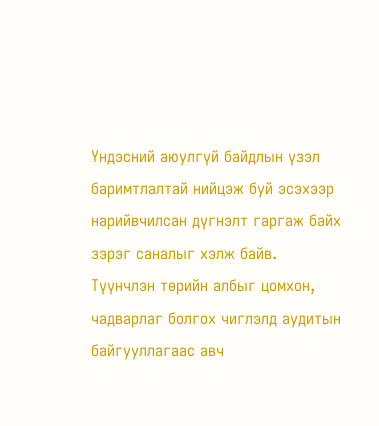Үндэсний аюулгүй байдлын үзэл баримтлалтай нийцэж буй эсэхээр нарийвчилсан дүгнэлт гаргаж байх зэрэг саналыг хэлж байв.
Түүнчлэн төрийн албыг цомхон, чадварлаг болгох чиглэлд аудитын байгууллагаас авч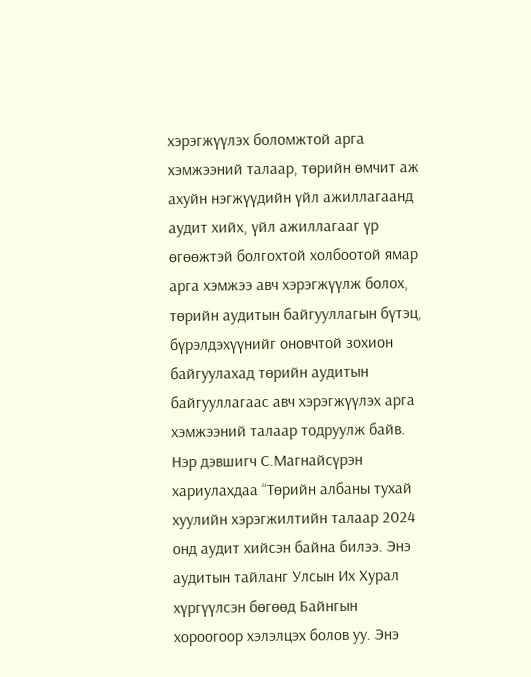хэрэгжүүлэх боломжтой арга хэмжээний талаар, төрийн өмчит аж ахуйн нэгжүүдийн үйл ажиллагаанд аудит хийх, үйл ажиллагааг үр өгөөжтэй болгохтой холбоотой ямар арга хэмжээ авч хэрэгжүүлж болох, төрийн аудитын байгууллагын бүтэц, бүрэлдэхүүнийг оновчтой зохион байгуулахад төрийн аудитын байгууллагаас авч хэрэгжүүлэх арга хэмжээний талаар тодруулж байв.
Нэр дэвшигч С.Магнайсүрэн хариулахдаа “Төрийн албаны тухай хуулийн хэрэгжилтийн талаар 2024 онд аудит хийсэн байна билээ. Энэ аудитын тайланг Улсын Их Хурал хүргүүлсэн бөгөөд Байнгын хороогоор хэлэлцэх болов уу. Энэ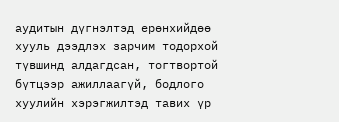аудитын дүгнэлтэд ерөнхийдөө хууль дээдлэх зарчим тодорхой түвшинд алдагдсан, тогтвортой бүтцээр ажиллаагүй, бодлого хуулийн хэрэгжилтэд тавих үр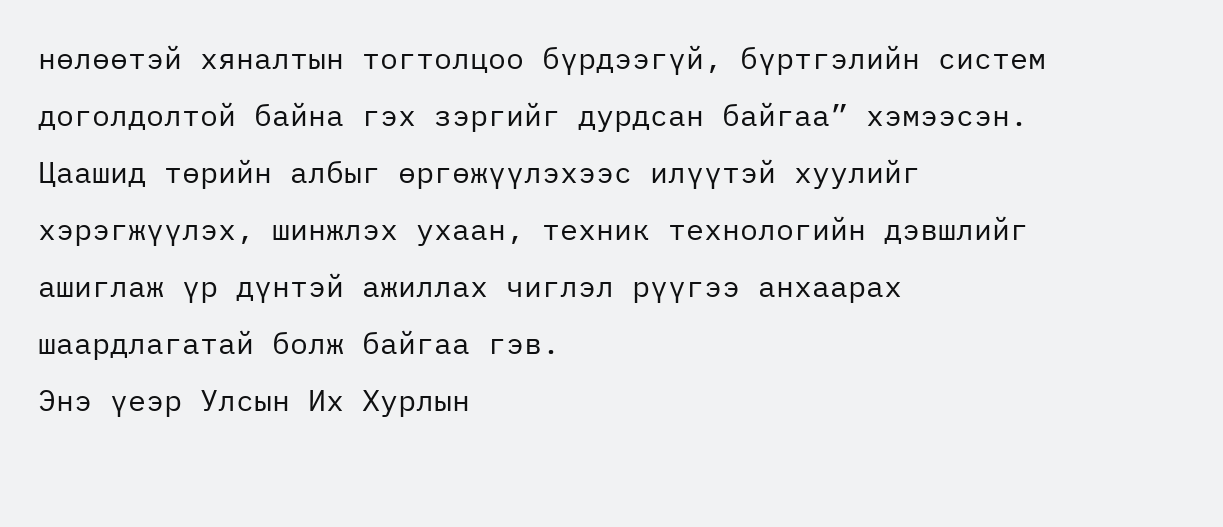нөлөөтэй хяналтын тогтолцоо бүрдээгүй, бүртгэлийн систем доголдолтой байна гэх зэргийг дурдсан байгаа” хэмээсэн. Цаашид төрийн албыг өргөжүүлэхээс илүүтэй хуулийг хэрэгжүүлэх, шинжлэх ухаан, техник технологийн дэвшлийг ашиглаж үр дүнтэй ажиллах чиглэл рүүгээ анхаарах шаардлагатай болж байгаа гэв.
Энэ үеэр Улсын Их Хурлын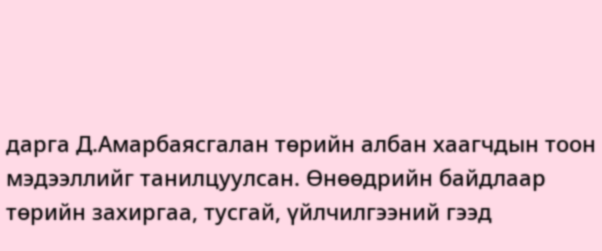дарга Д.Амарбаясгалан төрийн албан хаагчдын тоон мэдээллийг танилцуулсан. Өнөөдрийн байдлаар төрийн захиргаа, тусгай, үйлчилгээний гээд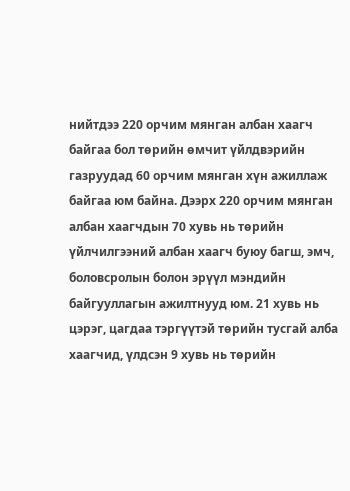нийтдээ 220 орчим мянган албан хаагч байгаа бол төрийн өмчит үйлдвэрийн газруудад 60 орчим мянган хүн ажиллаж байгаа юм байна. Дээрх 220 орчим мянган албан хаагчдын 70 хувь нь төрийн үйлчилгээний албан хаагч буюу багш, эмч, боловсролын болон эрүүл мэндийн байгууллагын ажилтнууд юм. 21 хувь нь цэрэг, цагдаа тэргүүтэй төрийн тусгай алба хаагчид, үлдсэн 9 хувь нь төрийн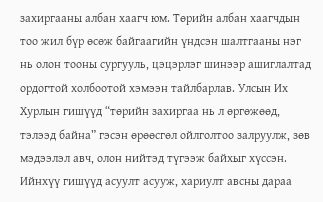захиргааны албан хаагч юм. Төрийн албан хаагчдын тоо жил бүр өсөж байгаагийн үндсэн шалтгааны нэг нь олон тооны сургууль, цэцэрлэг шинээр ашиглалтад ордогтой холбоотой хэмээн тайлбарлав. Улсын Их Хурлын гишүүд “төрийн захиргаа нь л өргөжөөд, тэлээд байна” гэсэн өрөөсгөл ойлголтоо залруулж, зөв мэдээлэл авч, олон нийтэд түгээж байхыг хүссэн.
Ийнхүү гишүүд асуулт асууж, хариулт авсны дараа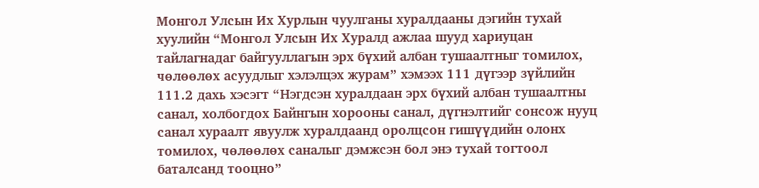Монгол Улсын Их Хурлын чуулганы хуралдааны дэгийн тухай хуулийн “Монгол Улсын Их Хуралд ажлаа шууд хариуцан тайлагнадаг байгууллагын эрх бүхий албан тушаалтныг томилох, чөлөөлөх асуудлыг хэлэлцэх журам” хэмээх 111 дүгээр зүйлийн 111.2 дахь хэсэгт “Нэгдсэн хуралдаан эрх бүхий албан тушаалтны санал, холбогдох Байнгын хорооны санал, дүгнэлтийг сонсож нууц санал хураалт явуулж хуралдаанд оролцсон гишүүдийн олонх томилох, чөлөөлөх саналыг дэмжсэн бол энэ тухай тогтоол баталсанд тооцно”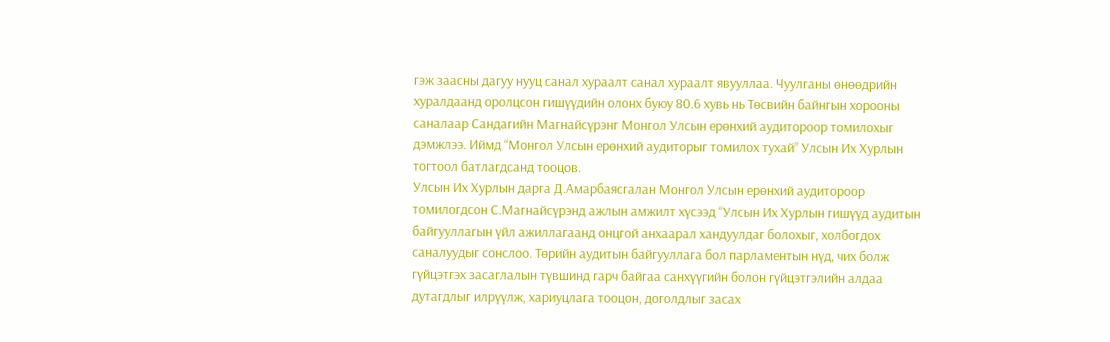гэж заасны дагуу нууц санал хураалт санал хураалт явууллаа. Чуулганы өнөөдрийн хуралдаанд оролцсон гишүүдийн олонх буюу 80.6 хувь нь Төсвийн байнгын хорооны саналаар Сандагийн Магнайсүрэнг Монгол Улсын ерөнхий аудитороор томилохыг дэмжлээ. Иймд “Монгол Улсын ерөнхий аудиторыг томилох тухай” Улсын Их Хурлын тогтоол батлагдсанд тооцов.
Улсын Их Хурлын дарга Д.Амарбаясгалан Монгол Улсын ерөнхий аудитороор томилогдсон С.Магнайсүрэнд ажлын амжилт хүсээд “Улсын Их Хурлын гишүүд аудитын байгууллагын үйл ажиллагаанд онцгой анхаарал хандуулдаг болохыг, холбогдох саналуудыг сонслоо. Төрийн аудитын байгууллага бол парламентын нүд, чих болж гүйцэтгэх засаглалын түвшинд гарч байгаа санхүүгийн болон гүйцэтгэлийн алдаа дутагдлыг илрүүлж, хариуцлага тооцон, доголдлыг засах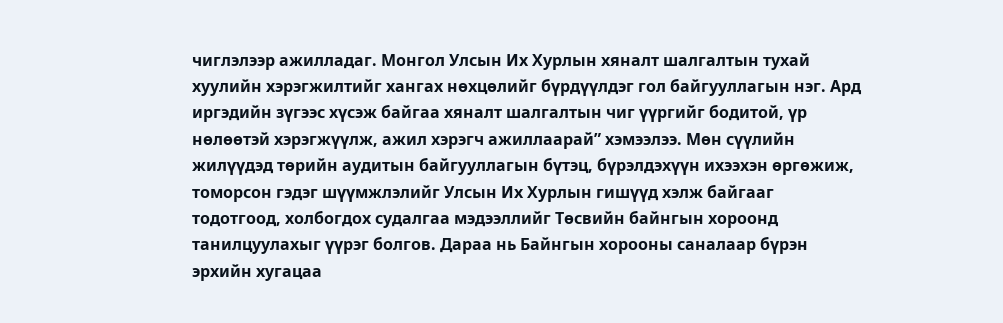чиглэлээр ажилладаг. Монгол Улсын Их Хурлын хяналт шалгалтын тухай хуулийн хэрэгжилтийг хангах нөхцөлийг бүрдүүлдэг гол байгууллагын нэг. Ард иргэдийн зүгээс хүсэж байгаа хяналт шалгалтын чиг үүргийг бодитой, үр нөлөөтэй хэрэгжүүлж, ажил хэрэгч ажиллаарай” хэмээлээ. Мөн сүүлийн жилүүдэд төрийн аудитын байгууллагын бүтэц, бүрэлдэхүүн ихээхэн өргөжиж, томорсон гэдэг шүүмжлэлийг Улсын Их Хурлын гишүүд хэлж байгааг тодотгоод, холбогдох судалгаа мэдээллийг Төсвийн байнгын хороонд танилцуулахыг үүрэг болгов. Дараа нь Байнгын хорооны саналаар бүрэн эрхийн хугацаа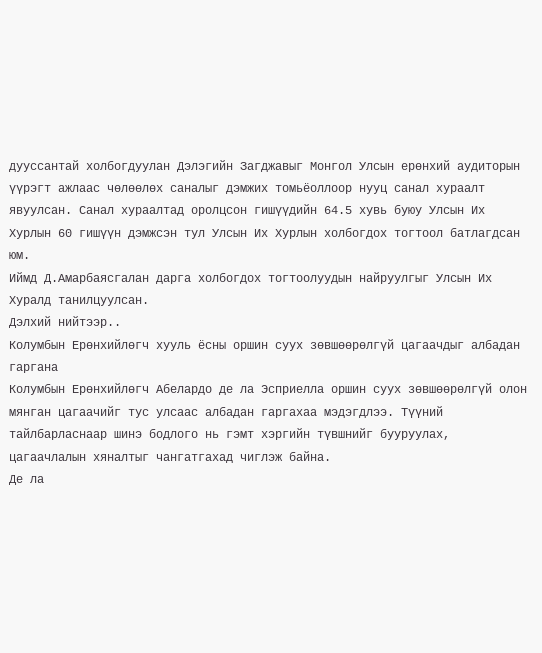дууссантай холбогдуулан Дэлэгийн Загджавыг Монгол Улсын ерөнхий аудиторын үүрэгт ажлаас чөлөөлөх саналыг дэмжих томьёоллоор нууц санал хураалт явуулсан. Санал хураалтад оролцсон гишүүдийн 64.5 хувь буюу Улсын Их Хурлын 60 гишүүн дэмжсэн тул Улсын Их Хурлын холбогдох тогтоол батлагдсан юм.
Иймд Д.Амарбаясгалан дарга холбогдох тогтоолуудын найруулгыг Улсын Их Хуралд танилцуулсан.
Дэлхий нийтээр..
Колумбын Ерөнхийлөгч хууль ёсны оршин суух зөвшөөрөлгүй цагаачдыг албадан гаргана
Колумбын Ерөнхийлөгч Абелардо де ла Эсприелла оршин суух зөвшөөрөлгүй олон мянган цагаачийг тус улсаас албадан гаргахаа мэдэгдлээ. Түүний тайлбарласнаар шинэ бодлого нь гэмт хэргийн түвшнийг бууруулах, цагаачлалын хяналтыг чангатгахад чиглэж байна.
Де ла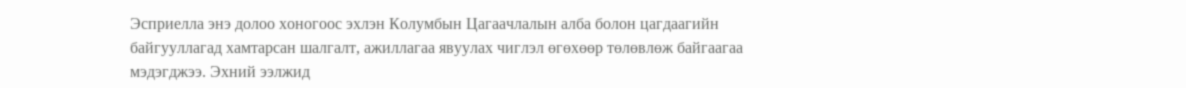Эсприелла энэ долоо хоногоос эхлэн Колумбын Цагаачлалын алба болон цагдаагийн байгууллагад хамтарсан шалгалт, ажиллагаа явуулах чиглэл өгөхөөр төлөвлөж байгаагаа мэдэгджээ. Эхний ээлжид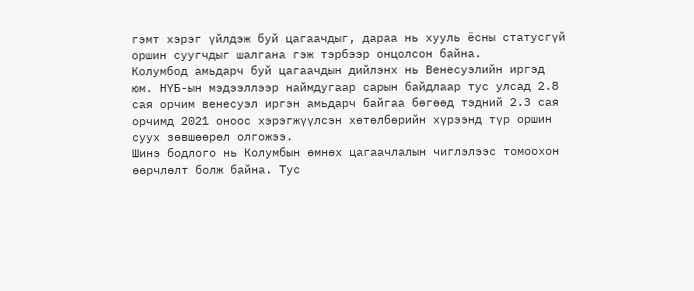гэмт хэрэг үйлдэж буй цагаачдыг, дараа нь хууль ёсны статусгүй оршин суугчдыг шалгана гэж тэрбээр онцолсон байна.
Колумбод амьдарч буй цагаачдын дийлэнх нь Венесуэлийн иргэд юм. НҮБ-ын мэдээллээр наймдугаар сарын байдлаар тус улсад 2.8 сая орчим венесуэл иргэн амьдарч байгаа бөгөөд тэдний 2.3 сая орчимд 2021 оноос хэрэгжүүлсэн хөтөлбөрийн хүрээнд түр оршин суух зөвшөөрөл олгожээ.
Шинэ бодлого нь Колумбын өмнөх цагаачлалын чиглэлээс томоохон өөрчлөлт болж байна. Тус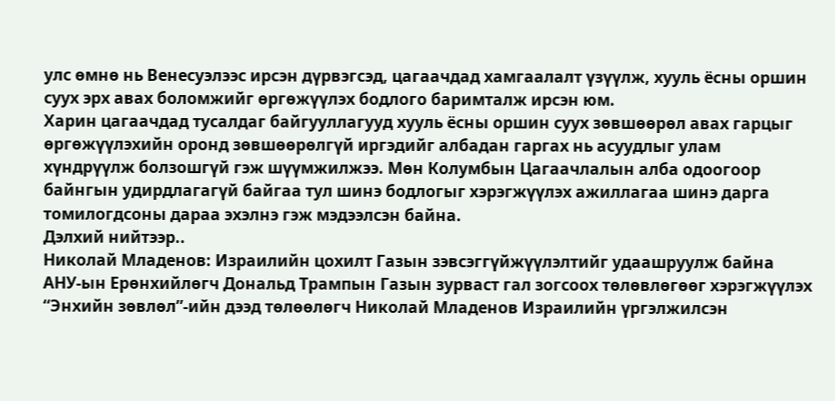улс өмнө нь Венесуэлээс ирсэн дүрвэгсэд, цагаачдад хамгаалалт үзүүлж, хууль ёсны оршин суух эрх авах боломжийг өргөжүүлэх бодлого баримталж ирсэн юм.
Харин цагаачдад тусалдаг байгууллагууд хууль ёсны оршин суух зөвшөөрөл авах гарцыг өргөжүүлэхийн оронд зөвшөөрөлгүй иргэдийг албадан гаргах нь асуудлыг улам хүндрүүлж болзошгүй гэж шүүмжилжээ. Мөн Колумбын Цагаачлалын алба одоогоор байнгын удирдлагагүй байгаа тул шинэ бодлогыг хэрэгжүүлэх ажиллагаа шинэ дарга томилогдсоны дараа эхэлнэ гэж мэдээлсэн байна.
Дэлхий нийтээр..
Николай Младенов: Израилийн цохилт Газын зэвсэггүйжүүлэлтийг удаашруулж байна
АНУ-ын Ерөнхийлөгч Дональд Трампын Газын зурваст гал зогсоох төлөвлөгөөг хэрэгжүүлэх “Энхийн зөвлөл”-ийн дээд төлөөлөгч Николай Младенов Израилийн үргэлжилсэн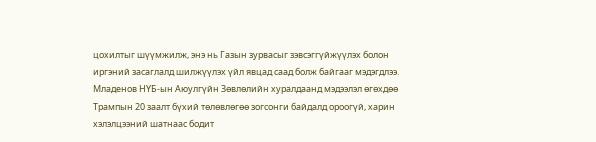цохилтыг шүүмжилж, энэ нь Газын зурвасыг зэвсэггүйжүүлэх болон иргэний засаглалд шилжүүлэх үйл явцад саад болж байгааг мэдэгдлээ.
Младенов НҮБ-ын Аюулгүйн Зөвлөлийн хуралдаанд мэдээлэл өгөхдөө Трампын 20 заалт бүхий төлөвлөгөө зогсонги байдалд ороогүй, харин хэлэлцээний шатнаас бодит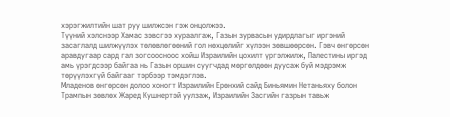хэрэгжилтийн шат руу шилжсэн гэж онцолжээ.
Түүний хэлснээр Хамас зэвсгээ хураалгаж, Газын зурвасын удирдлагыг иргэний засаглалд шилжүүлэх төлөвлөгөөний гол нөхцөлийг хүлээн зөвшөөрсөн. Гэвч өнгөрсөн аравдугаар сард гал зогсоосноос хойш Израилийн цохилт үргэлжилж, Палестины иргэд амь үрэгдсээр байгаа нь Газын оршин суугчдад мөргөлдөөн дуусаж буй мэдрэмж төрүүлэхгүй байгааг тэрбээр тэмдэглэв.
Младенов өнгөрсөн долоо хоногт Израилийн Ерөнхий сайд Биньямин Нетаньяху болон Трампын зөвлөх Жаред Кушнертэй уулзаж, Израилийн Засгийн газрын тавьж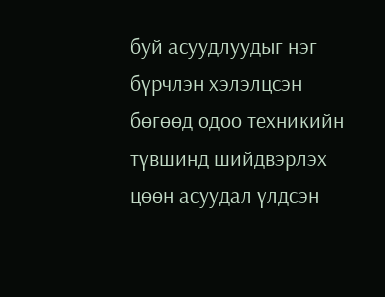буй асуудлуудыг нэг бүрчлэн хэлэлцсэн бөгөөд одоо техникийн түвшинд шийдвэрлэх цөөн асуудал үлдсэн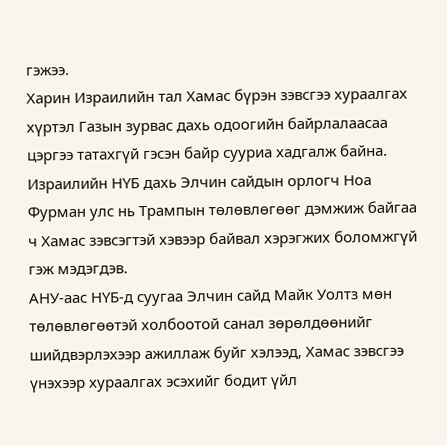гэжээ.
Харин Израилийн тал Хамас бүрэн зэвсгээ хураалгах хүртэл Газын зурвас дахь одоогийн байрлалаасаа цэргээ татахгүй гэсэн байр сууриа хадгалж байна. Израилийн НҮБ дахь Элчин сайдын орлогч Ноа Фурман улс нь Трампын төлөвлөгөөг дэмжиж байгаа ч Хамас зэвсэгтэй хэвээр байвал хэрэгжих боломжгүй гэж мэдэгдэв.
АНУ-аас НҮБ-д суугаа Элчин сайд Майк Уолтз мөн төлөвлөгөөтэй холбоотой санал зөрөлдөөнийг шийдвэрлэхээр ажиллаж буйг хэлээд, Хамас зэвсгээ үнэхээр хураалгах эсэхийг бодит үйл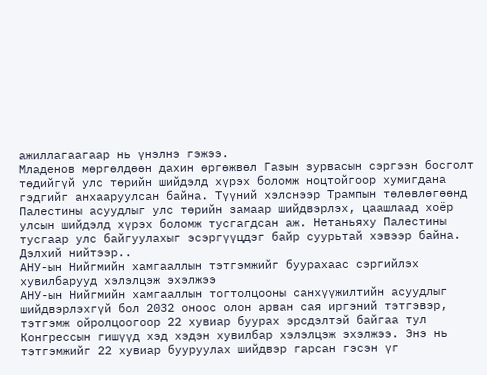ажиллагаагаар нь үнэлнэ гэжээ.
Младенов мөргөлдөөн дахин өргөжвөл Газын зурвасын сэргээн босголт төдийгүй улс төрийн шийдэлд хүрэх боломж ноцтойгоор хумигдана гэдгийг анхааруулсан байна. Түүний хэлснээр Трампын төлөвлөгөөнд Палестины асуудлыг улс төрийн замаар шийдвэрлэх, цаашлаад хоёр улсын шийдэлд хүрэх боломж тусгагдсан аж. Нетаньяху Палестины тусгаар улс байгуулахыг эсэргүүцдэг байр суурьтай хэвээр байна.
Дэлхий нийтээр..
АНУ-ын Нийгмийн хамгааллын тэтгэмжийг буурахаас сэргийлэх хувилбарууд хэлэлцэж эхэлжээ
АНУ-ын Нийгмийн хамгааллын тогтолцооны санхүүжилтийн асуудлыг шийдвэрлэхгүй бол 2032 оноос олон арван сая иргэний тэтгэвэр, тэтгэмж ойролцоогоор 22 хувиар буурах эрсдэлтэй байгаа тул Конгрессын гишүүд хэд хэдэн хувилбар хэлэлцэж эхэлжээ. Энэ нь тэтгэмжийг 22 хувиар бууруулах шийдвэр гарсан гэсэн үг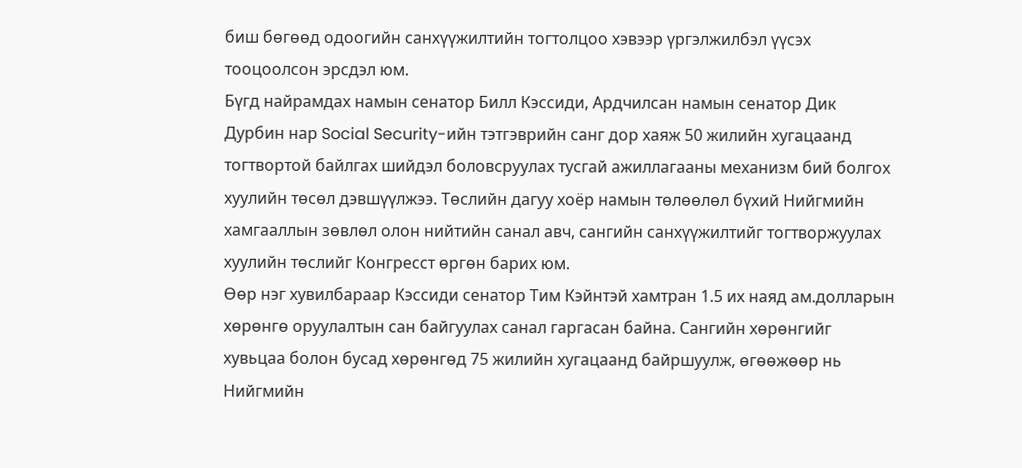биш бөгөөд одоогийн санхүүжилтийн тогтолцоо хэвээр үргэлжилбэл үүсэх тооцоолсон эрсдэл юм.
Бүгд найрамдах намын сенатор Билл Кэссиди, Ардчилсан намын сенатор Дик Дурбин нар Social Security-ийн тэтгэврийн санг дор хаяж 50 жилийн хугацаанд тогтвортой байлгах шийдэл боловсруулах тусгай ажиллагааны механизм бий болгох хуулийн төсөл дэвшүүлжээ. Төслийн дагуу хоёр намын төлөөлөл бүхий Нийгмийн хамгааллын зөвлөл олон нийтийн санал авч, сангийн санхүүжилтийг тогтворжуулах хуулийн төслийг Конгресст өргөн барих юм.
Өөр нэг хувилбараар Кэссиди сенатор Тим Кэйнтэй хамтран 1.5 их наяд ам.долларын хөрөнгө оруулалтын сан байгуулах санал гаргасан байна. Сангийн хөрөнгийг хувьцаа болон бусад хөрөнгөд 75 жилийн хугацаанд байршуулж, өгөөжөөр нь Нийгмийн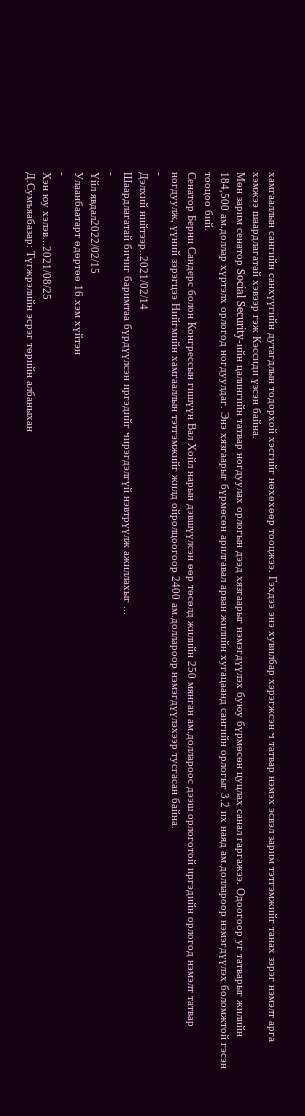хамгааллын сангийн санхүүгийн дутагдлын тодорхой хэсгийг нөхөхөөр тооцжээ. Гэхдээ энэ хувилбар хэрэгжсэн ч татвар нэмэх эсвэл зарим тэтгэмжийг танах зэрэг нэмэлт арга хэмжээ шаардлагатай хэвээр гэж Кэссиди үзсэн байна.
Мөн зарим сенатор Social Security-ийн цалингийн татвар ногдуулах орлогын дээд хязгаарыг нэмэгдүүлэх буюу бүрмөсөн цуцлах санал гаргажээ. Одоогоор уг татварыг жилийн 184,500 ам.доллар хүртэлх орлогод ногдуулдаг. Энэ хязгаарыг бүрмөсөн арилгавал арван жилийн хугацаанд сангийн орлогыг 3.2 их наяд ам.доллароор нэмэгдүүлэх боломжтой гэсэн тооцоо бий.
Сенатор Берни Сандерс болон Конгрессын гишүүн Вал Хойл нарын дэвшүүлсэн өөр төсөлд жилийн 250 мянган ам.доллароос дээш орлоготой иргэдийн орлогод нэмэлт татвар ногдуулж, үүний зэрэгцээ Нийгмийн хамгааллын тэтгэмжийг жилд ойролцоогоор 2400 ам.доллароор нэмэгдүүлэхээр тусгасан байна.
-
Дэлхий нийтээр..2021/02/14
Шаардлагатай бичиг баримтаа бүрдүүлсэн иргэдийг чирэгдэлгүй нэвтрүүлж ажиллахыг ...
-
Үйл явдал2022/02/15
Улаанбаатарт өдөртөө 16 хэм хүйтэн
-
Хэн юу хэлэв...2021/08/25
Д.Сумъяабазар: Түгжрэлийн эсрэг төрийн албаныхан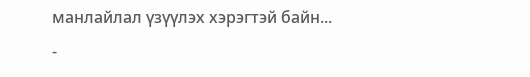манлайлал үзүүлэх хэрэгтэй байн...
-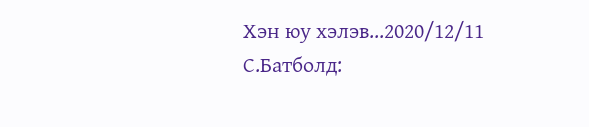Хэн юу хэлэв...2020/12/11
С.Батболд: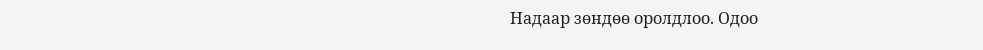Надаар зөндөө оролдлоо. Одоо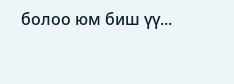болоо юм биш үү...